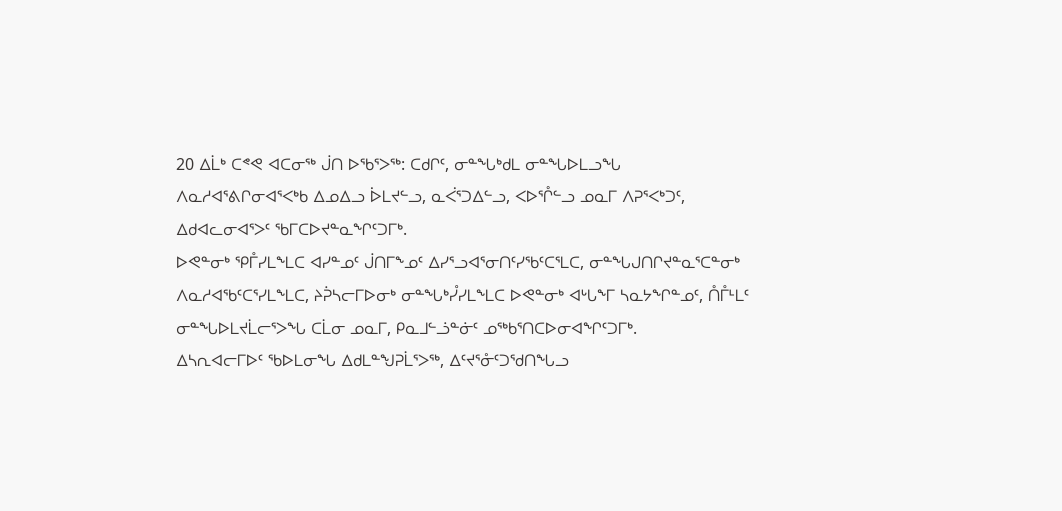20 ᐃᒫᒃ ᑕᕝᕙ ᐊᑕᓂᖅ ᒎᑎ ᐅᖃᕐᐳᖅ: ᑕᑯᒋᑦ, ᓂᓐᖓᒃᑯᒪ ᓂᓐᖓᐅᒪᓗᖓ ᐱᓇᓱᐊᕐᕕᒋᓂᐊᕐᐸᒃᑲ ᐃᓄᐃᓗ ᐆᒪᔪᓪᓗ, ᓇᐹᕐᑐᐃᓪᓗ, ᐸᐅᕐᒊᓪᓗ ᓄᓇᒥ ᐱᕈᕐᐸᒃᑐᑦ, ᐃᑯᐊᓚᓂᐊᕐᐳᑦ ᖃᒥᑕᐅᔪᓐᓇᖏᑦᑐᒥᒃ.
ᐅᕙᓐᓂᒃ ᕿᒤᓯᒪᖕᒪᑕ ᐊᓯᓐᓄᑦ ᒎᑎᒥᖕᓄᑦ ᐃᓯᕐᓗᐊᕐᓂᑎᑦᓯᖃᑦᑕᕐᒪᑕ, ᓂᓐᖓᒍᑎᒋᔪᓐᓇᕐᑕᓐᓂᒃ ᐱᓇᓱᐊᖃᑦᑕᕐᓯᒪᖕᒪᑕ, ᔨᕉᓴᓕᒥᐅᓂᒃ ᓂᓐᖓᒃᓮᓯᒪᖕᒪᑕ ᐅᕙᓐᓂᒃ ᐊᒡᒐᖕᒥ ᓴᓇᔭᖏᓐᓄᑦ, ᑍᒤᒻᒪᑦ ᓂᓐᖓᐅᒪᔪᒫᓕᕐᐳᖓ ᑕᒫᓂ ᓄᓇᒥ, ᑭᓇᒧᓪᓘᓐᓃᑦ ᓄᖅᑲᕐᑎᑕᐅᓂᐊᖏᑦᑐᒥᒃ.
ᐃᓴᕆᐊᓕᒥᐅᑦ ᖃᐅᒪᓂᖓ ᐃᑯᒪᓐᖑᕈᒫᕐᐳᖅ, ᐃᑦᔪᕐᓁᑦᑐᖁᑎᖓᓗ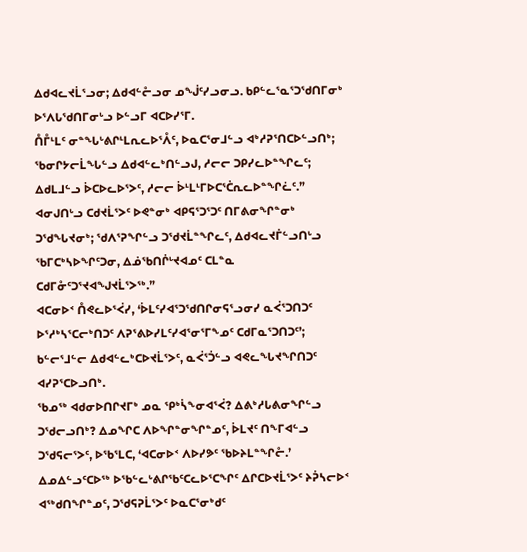ᐃᑯᐊᓚᔪᒫᕐᓗᓂ; ᐃᑯᐊᓪᓔᓗᓂ ᓄᖒᑦᓯᓗᓂᓗ. ᑲᑭᓪᓚᕐᓇᕐᑐᖁᑎᒥᓂᒃ ᐅᕐᐱᒐᖁᑎᒥᓂᒡᓗ ᐅᓪᓗᒥ ᐊᑕᐅᓯᕐᒥ.
ᑍᒤᒻᒪᑦ ᓂᓐᖓᒡᕕᒋᒻᒪᕆᓚᐅᕐᐰᑦ, ᐅᓇᑕᕐᓂᒧᓪᓗ ᐊᒃᓱᕈᕐᑎᑕᐅᓪᓗᑎᒃ; ᖃᓂᒋᔭᓕᒫᖓᓪᓗ ᐃᑯᐊᓪᓚᒃᑎᓪᓗᒍ, ᓱᓕᓕ ᑐᑭᓯᓚᐅᓐᖏᓚᑦ; ᐃᑯᒪᒧᓪᓗ ᐆᑕᐅᓚᐅᕐᐳᑦ, ᓱᓕᓕ ᐆᒻᒪᒻᒥᐅᑕᕐᑖᕆᓚᐅᓐᖏᓛᑦ.”
ᐊᓂᒍᑎᒡᓗ ᑕᑯᔪᒫᕐᐳᑦ ᐅᕙᓐᓂᒃ ᐊᑭᕋᕐᑐᕐᑐᑦ ᑎᒥᕕᓂᖏᓐᓂᒃ ᑐᖁᖓᔪᓂᒃ; ᖁᐱᕐᕈᖏᓪᓗ ᑐᖁᔪᒫᓐᖏᓚᑦ, ᐃᑯᐊᓚᔪᒦᓪᓗᑎᒡᓗ ᖃᒥᑕᒃᓴᐅᖏᑦᑐᓂ, ᐃᓅᖃᑎᒌᒡᔪᐊᓄᑦ ᑕᒪᓐᓇ ᑕᑯᒥᓁᑦᑐᕐᔪᐊᖑᔪᒫᕐᐳᖅ.”
ᐊᑕᓂᐅᑉ ᑍᕙᓚᐅᕐᐹᓯ, ‘ᐆᒪᑦᓯᐊᕐᑐᖁᑎᒋᓂᕋᕐᓗᓂᓯ ᓇᐹᕐᑐᑎᑐᑦ ᐅᕐᓱᒃᓴᕐᑕᓕᒃᑎᑐᑦ ᐱᕈᕐᕕᐅᓯᒪᑦᓯᐊᕐᓂᕐᒥᖕᓄᑦ ᑕᑯᒥᓇᕐᑐᑎᑐᑦ’; ᑲᓪᓕᕐᒧᓪᓕ ᐃᑯᐊᓪᓚᒃᑕᐅᔪᒫᕐᐳᑦ, ᓇᐹᕐᑑᓪᓗ ᐊᕙᓚᖓᔪᖏᑎᑐᑦ ᐊᓯᕈᕐᑕᐅᓗᑎᒃ.
ᖃᓄᖅ ᐊᑯᓂᐅᑎᒋᔪᒥᒃ ᓄᓇ ᕿᒃᓵᖕᓂᐊᕐᐹ? ᐃᕕᒃᓱᒐᕕᓂᖏᓪᓗ ᑐᖁᓕᓗᑎᒃ? ᐃᓄᖏᑕ ᐱᐅᖏᓐᓂᖏᓐᓄᑦ, ᐆᒪᔪᑦ ᑎᖕᒥᐊᓪᓗ ᑐᖁᕋᓕᕐᐳᑦ, ᐅᖃᕐᒪᑕ, ‘ᐊᑕᓂᐅᑉ ᐱᐅᓯᕗᑦ ᖃᐅᔨᒪᓐᖏᓔ.’
ᐃᓄᐃᓪᓗᑦᑕᐅᖅ ᐅᖃᓪᓚᒡᕕᒋᖃᑦᑕᓚᐅᕐᑕᖏᑦ ᐃᒋᑕᐅᔪᒫᕐᐳᑦ ᔨᕉᓴᓕᐅᑉ ᐊᖅᑯᑎᖏᓐᓄᑦ, ᑐᖁᕋᕈᒫᕐᐳᑦ ᐅᓇᑕᕐᓂᒃᑯᑦ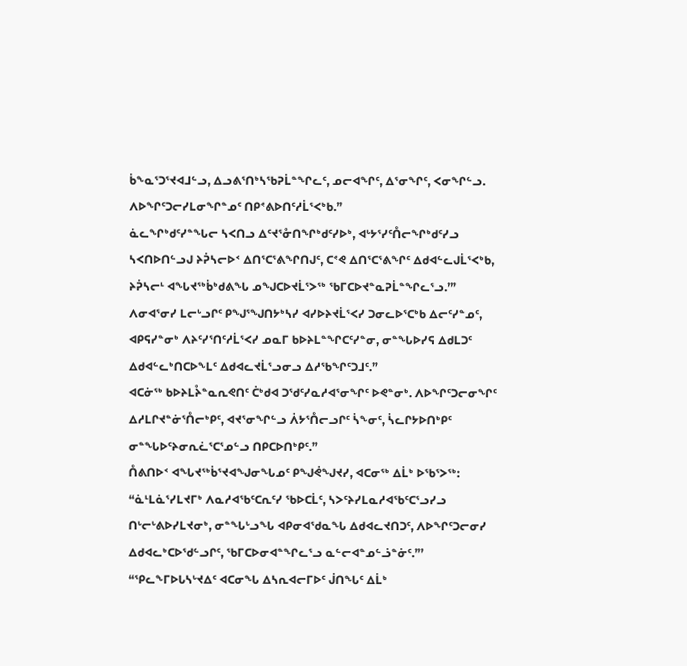ᑳᖕᓇᕐᑐᕐᔪᐊᒧᓪᓗ, ᐃᓗᕕᕐᑎᒃᓴᖃᕈᒫᓐᖏᓚᑦ, ᓄᓕᐊᖏᑦ, ᐃᕐᓂᖏᑦ, ᐸᓂᖏᓪᓗ. ᐱᐅᖏᑦᑐᓕᓯᒪᓂᖏᓐᓄᑦ ᑎᑭᕝᕕᐅᑎᑦᓱᒫᕐᐸᒃᑲ.”
ᓈᓚᖏᒃᑯᑦᓯᓐᖓᓕ ᓴᐸᑎᓗ ᐃᑦᔪᕐᓁᑎᖏᒃᑯᑦᓯᐅᒃ, ᐊᒡᔭᕐᓯᑦᑍᓕᖏᒃᑯᑦᓯᓗ ᓴᐸᑎᐅᑎᓪᓗᒍ ᔨᕉᓴᓕᐅᑉ ᐃᑎᕐᑕᕐᕕᖏᑎᒍᑦ, ᑕᕝᕙ ᐃᑎᕐᑕᕐᕕᖏᑦ ᐃᑯᐊᓪᓚᒍᒫᕐᐸᒃᑲ, ᔨᕉᓴᓕᒻ ᐊᖓᔪᖅᑳᒃᑯᕕᖓ ᓄᖑᑕᐅᔪᒫᕐᐳᖅ ᖃᒥᑕᐅᔪᓐᓇᕈᒫᓐᖏᓚᕐᓗ.’”
ᐱᓂᐊᕐᓂᓯ ᒪᓕᒡᓗᒋᑦ ᑭᖑᕐᖑᑎᔭᒃᓴᓯ ᐊᓯᐅᔨᔪᒫᕐᐸᓯ ᑐᓂᓚᐅᕐᑕᒃᑲ ᐃᓕᑦᓯᓐᓄᑦ, ᐊᑭᕋᓯᓐᓂᒃ ᐱᔨᑦᓯᕐᑎᑦᓱᒫᕐᐸᓯ ᓄᓇᒥ ᑲᐅᔨᒪᓐᖏᑕᑦᓯᓐᓂ, ᓂᓐᖓᐅᓯᕋ ᐃᑯᒪᑐᑦ ᐃᑯᐊᓪᓚᒃᑎᑕᐅᖕᒪᑦ ᐃᑯᐊᓚᔪᒫᕐᓗᓂᓗ ᐃᓱᖃᖏᑦᑐᒧᑦ.”
ᐊᑕᓃᖅ ᑲᐅᔨᒪᔧᓐᓇᕆᕙᑎᑦ ᑖᒃᑯᐊ ᑐᖁᑦᓯᓇᓱᐊᕐᓂᖏᑦ ᐅᕙᓐᓂᒃ. ᐱᐅᖏᑦᑐᓕᓂᖏᑦ ᐃᓱᒪᒋᔪᓐᓃᕐᑍᓕᒃᑭᑦ, ᐊᔪᕐᓂᖏᓪᓗ ᐲᔭᕐᑍᓕᓗᒋᑦ ᓵᖕᓂᑦ, ᓵᓚᒋᔭᐅᑎᒃᑭᑦ ᓂᓐᖓᐅᑦᔨᓂᕆᓛᕐᑕᕐᓄᓪᓗ ᑎᑭᑕᐅᑎᒃᑭᑦ.”
ᑍᕕᑎᐅᑉ ᐊᖓᔪᖅᑳᕐᔪᐊᖑᓂᖓᓄᑦ ᑭᖑᕚᖑᔪᓯ, ᐊᑕᓂᖅ ᐃᒫᒃ ᐅᖃᕐᐳᖅ: “ᓈᒻᒪᓈᕐᓯᒪᔪᒥᒃ ᐱᓇᓱᐊᖃᑦᑕᕆᑦᓯ ᖃᐅᑕᒫᑦ, ᓴᐳᑦᔨᓯᒪᓇᓱᐊᖃᑦᑕᕐᓗᓯᓗ ᑎᒡᓕᒡᕕᐅᓯᒪᔪᓂᒃ, ᓂᓐᖓᒡᓗᖓ ᐊᑭᓂᐊᖁᓇᖓ ᐃᑯᐊᓚᔪᑎᑐᑦ, ᐱᐅᖏᑦᑐᓕᓂᓯ ᐃᑯᐊᓚᒃᑕᐅᖁᓪᓗᒋᑦ, ᖃᒥᑕᐅᓂᐊᓐᖏᓚᕐᓗ ᓇᓪᓕᐊᓐᓄᓪᓘᓐᓃᑦ.”’
“ᕿᓚᖕᒥᐅᒐᓴᒡᔪᐃᑦ ᐊᑕᓂᖓ ᐃᓴᕆᐊᓕᒥᐅᑦ ᒎᑎᖓᑦ ᐃᒫᒃ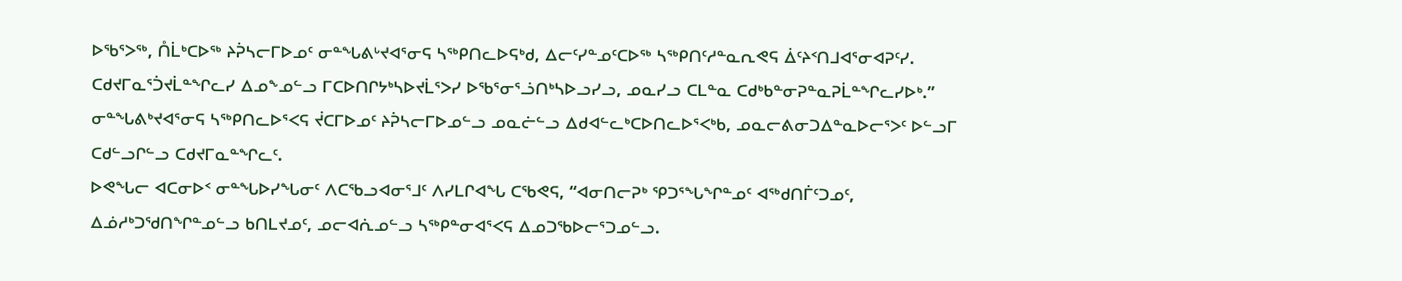ᐅᖃᕐᐳᖅ, ᑍᒫᒃᑕᐅᖅ ᔨᕉᓴᓕᒥᐅᓄᑦ ᓂᓐᖓᕕᒡᔪᐊᕐᓂᕋ ᓴᖅᑭᑎᓚᐅᕋᒃᑯ, ᐃᓕᑦᓯᓐᓄᑦᑕᐅᖅ ᓴᖅᑭᑎᑦᓱᓐᓇᕆᕙᕋ ᐄᑦᔨᑉᑎᒧᐊᕐᓂᐊᕈᑦᓯ. ᑕᑯᔪᒥᓇᕐᑑᔪᒫᓐᖏᓚᓯ ᐃᓄᖕᓄᓪᓗ ᒥᑕᐅᑎᒋᔭᒃᓴᐅᔪᒫᕐᐳᓯ ᐅᖃᕐᓂᕐᓘᑎᒃᓴᐅᓗᓯᓗ, ᓄᓇᓯᓗ ᑕᒪᓐᓇ ᑕᑯᒃᑲᓐᓂᕈᓐᓇᕈᒫᓐᖏᓚᓯᐅᒃ.”
ᓂᓐᖓᕕᒃᔪᐊᕐᓂᕋ ᓴᖅᑭᑎᓚᐅᕐᐸᕋ ᔫᑕᒥᐅᓄᑦ ᔨᕉᓴᓕᒥᐅᓄᓪᓗ ᓄᓇᓖᓪᓗ ᐃᑯᐊᓪᓚᒃᑕᐅᑎᓚᐅᕐᐸᒃᑲ, ᓄᓇᓕᕕᓂᑐᐃᓐᓇᐅᓕᕐᐳᑦ ᐅᓪᓗᒥ ᑕᑯᓪᓗᒋᓪᓗ ᑕᑯᔪᒥᓇᓐᖏᓚᑦ.
ᐅᕙᖓᓕ ᐊᑕᓂᐅᑉ ᓂᓐᖓᐅᓯᖓᓂᑦ ᐱᑕᖃᓗᐊᓂᕐᒧᑦ ᐱᓯᒪᒋᐊᖓ ᑕᖃᕙᕋ, “ᐊᓂᑎᓕᕈᒃ ᕿᑐᕐᖓᖏᓐᓄᑦ ᐊᖅᑯᑎᒦᑦᑐᓄᑦ, ᐃᓅᓱᒃᑐᖁᑎᖏᓐᓄᓪᓗ ᑲᑎᒪᔪᓄᑦ, ᓄᓕᐊᕇᓄᓪᓗ ᓴᖅᑭᓐᓂᐊᕐᐸᕋ ᐃᓄᑐᖃᐅᓕᕐᑐᓄᓪᓗ.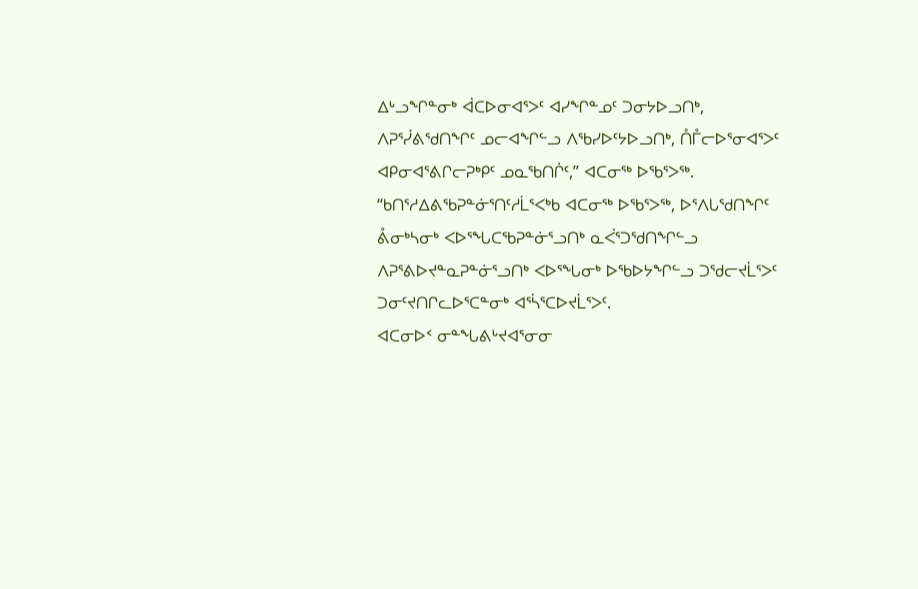ᐃᒡᓗᖏᓐᓂᒃ ᐋᑕᐅᓂᐊᕐᐳᑦ ᐊᓯᖏᓐᓄᑦ ᑐᓂᔭᐅᓗᑎᒃ, ᐱᕈᕐᓰᕕᖁᑎᖏᑦ ᓄᓕᐊᖏᓪᓗ ᐱᖃᓯᐅᑦᔭᐅᓗᑎᒃ, ᑍᒤᓕᐅᕐᓂᐊᕐᐳᑦ ᐊᑭᓂᐊᕐᕕᒋᓕᕈᒃᑭᑦ ᓄᓇᖃᑎᒌᑦ,” ᐊᑕᓂᖅ ᐅᖃᕐᐳᖅ.
“ᑲᑎᕐᓱᐃᕕᖃᕈᓐᓃᕐᑎᑦᓱᒫᕐᐸᒃᑲ ᐊᑕᓂᖅ ᐅᖃᕐᐳᖅ, ᐅᕐᐱᒐᖁᑎᖏᑦ ᕔᓂᒃᓴᓂᒃ ᐸᐅᕐᖓᑕᖃᕈᓐᓃᕐᓗᑎᒃ ᓇᐹᕐᑐᖁᑎᖏᓪᓗ ᐱᕈᕐᕕᐅᔪᓐᓇᕈᓐᓃᕐᓗᑎᒃ ᐸᐅᕐᖓᓂᒃ ᐅᖃᐅᔭᖏᓪᓗ ᑐᖁᓕᔪᒫᕐᐳᑦ ᑐᓂᑦᔪᑎᒋᓚᐅᕐᑕᓐᓂᒃ ᐊᕐᓵᕐᑕᐅᔪᒫᕐᐳᑦ.
ᐊᑕᓂᐅᑉ ᓂᓐᖓᕕᒡᔪᐊᕐᓂᓂ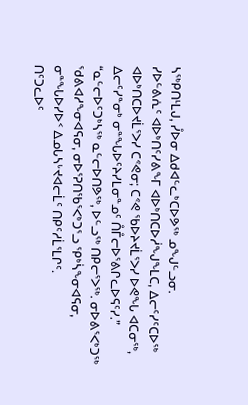ᓴᖅᑭᑎᒻᒪᒍ, ᓮᐅᓂ ᐃᑯᐊᓪᓚᒃᑕᐅᕗᖅ ᓄᖑᓪᓗᓂ.
ᓯᐅᓪᕕᕇᑦ ᐊᐅᒃᑎᑦᓯᕕᖕᒥ ᐊᐅᒃᑎᑕᐅᓲᖑᖕᒪᑕ, ᐃᓕᑦᓯᑦᑕᐅᖅ ᐊᐅᒃᑎᑕᐅᔪᒫᕐᐳᓯ ᑕᕝᕙᓂ; ᑕᕝᕙ ᖃᐅᔨᔪᒫᕐᐳᓯ ᐅᕙᖓ ᐊᑕᓂᖅ, ᐃᓕᑦᓯᓐᓂᒃ ᓂᓐᖓᐅᑦᔨᓯᒪᓂᓐᓄᑦ ᑍᒤᓕᐅᕐᕕᒋᓚᐅᕋᑦᓯ.”
“ᓇᓪᓕᐅᑦᑐᒃᓴᖅ ᓇᓪᓕᐅᑎᕗᖅ, ᐅᓪᓗᖅ ᑎᑭᓕᕐᐳᖅ. ᓂᐅᕕᕐᐸᒃᑐᖅ ᖁᕕᐊᓱᖕᓂᐊᕋᓂ, ᓂᐅᕐᕈᑎᖃᕐᐸᒃᑐᕐᓗ ᕿᒃᓵᖕᓂᐊᕋᓂ, ᓂᓐᖓᐅᓯᐅᑉ ᐃᓄᒐᓴᒡᔪᐊᓕᒫᑦ ᑎᑭᑦᓱᒫᕐᒪᒋᑦ.
ᑎᑦᑐᓚᐅᑦ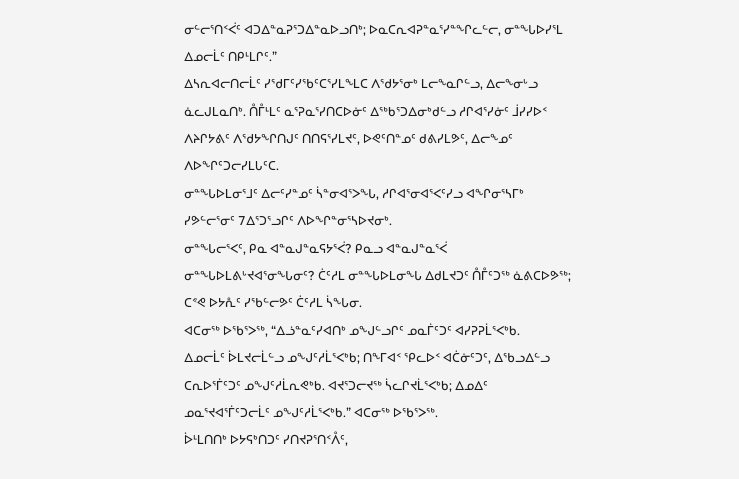ᓂᓪᓕᕐᑎᑉᐹᑦ ᐊᑐᐃᓐᓇᕈᕐᑐᐃᓐᓇᐅᓗᑎᒃ; ᐅᓇᑕᕆᐊᕈᓐᓇᕐᓯᓐᖏᓚᓪᓕ, ᓂᓐᖓᐅᓯᕐᒪ ᐃᓄᓕᒫᑦ ᑎᑭᒻᒪᒋᑦ.”
ᐃᓴᕆᐊᓕᑎᓕᒫᑦ ᓯᖁᒥᑦᓯᖃᑦᑕᕐᓯᒪᖕᒪᑕ ᐱᖁᔭᕐᓂᒃ ᒪᓕᖕᓇᒋᓪᓗ, ᐃᓕᖕᓂᒡᓗ ᓈᓚᒍᒪᓇᑎᒃ. ᑍᒤᒻᒪᑦ ᓇᕐᕈᓇᕐᓯᑎᑕᐅᓃᑦ ᐃᖅᑲᕐᑐᐃᓂᒃᑯᓪᓗ ᓱᒋᐊᕐᓯᓃᑦ ᒨᓯᓯᐅᑉ ᐱᔨᒋᔭᕕᑦ ᐱᖁᔭᖏᑎᒍᑦ ᑎᑎᕋᕐᓯᒪᔪᑦ, ᐅᕙᑦᑎᓐᓄᑦ ᑯᕕᓯᒪᕗᑦ, ᐃᓕᖕᓄᑦ ᐱᐅᖏᑦᑐᓕᓯᒪᒐᑦᑕ.
ᓂᓐᖓᐅᒪᓂᕐᒧᑦ ᐃᓕᑦᓯᓐᓄᑦ ᓵᓐᓂᐊᕐᐳᖓ, ᓱᒋᐊᕐᓂᐊᕐᐸᑦᓯᓗ ᐊᖏᓂᕐᓴᒥᒃ ᓯᕗᓪᓕᕐᓂᑦ 7ᐃᕐᑐᕐᓗᒋᑦ ᐱᐅᖏᓐᓂᕐᓴᐅᔪᓂᒃ.
ᓂᓐᖓᓕᕐᐸᑦ, ᑭᓇ ᐊᓐᓇᒍᓐᓇᕋᔭᕐᐹ? ᑭᓇᓗ ᐊᓐᓇᒍᓐᓇᕐᐹ ᓂᓐᖓᐅᒪᕕᒡᔪᐊᕐᓂᖓᓂᑦ? ᑖᑦᓱᒪ ᓂᓐᖓᐅᒪᓂᖓ ᐃᑯᒪᔪᑐᑦ ᑍᒤᑦᑐᖅ ᓈᕕᑕᐅᕗᖅ; ᑕᕝᕙ ᐅᔭᕅᑦ ᓯᖃᓪᓕᕗᑦ ᑖᑦᓱᒪ ᓵᖓᓂ.
ᐊᑕᓂᖅ ᐅᖃᕐᐳᖅ, “ᐃᓘᓐᓇᑦᓯᐊᑎᒃ ᓄᖑᓪᓗᒋᑦ ᓄᓇᒦᑦᑐᑦ ᐊᓯᕈᕈᒫᕐᐸᒃᑲ.
ᐃᓄᓕᒫᑦ ᐆᒪᔪᓕᒫᓪᓗ ᓄᖑᑦᓱᒫᕐᐸᒃᑲ; ᑎᖕᒥᐊᑉ ᕿᓚᐅᑉ ᐊᑖᓃᑦᑐᑦ, ᐃᖃᓗᐃᓪᓗ ᑕᕆᐅᕐᒦᑦᑐᑦ ᓄᖑᑦᓱᒫᕆᕙᒃᑲ. ᐊᔪᕐᑐᓕᔪᖅ ᓵᓚᒋᔪᒫᕐᐸᒃᑲ; ᐃᓄᐃᑦ ᓄᓇᕐᔪᐊᕐᒦᑦᑐᓕᒫᑦ ᓄᖑᑦᓱᒫᕐᐸᒃᑲ.” ᐊᑕᓂᖅ ᐅᖃᕐᐳᖅ.
ᐆᒻᒪᑎᑎᒃ ᐅᔭᕋᒃᑎᑐᑦ ᓯᑎᔪᕈᕐᑎᑉᐰᑦ,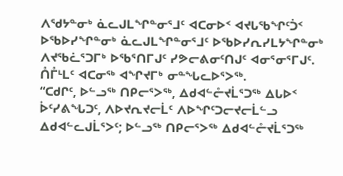ᐱᖁᔭᓐᓂᒃ ᓈᓚᒍᒪᖏᓐᓂᕐᒧᑦ ᐊᑕᓂᐅᑉ ᐊᔪᒐᖃᖏᑦᑑᑉ ᐅᖃᐅᓯᖏᓐᓂᒃ ᓈᓚᒍᒪᖏᓐᓂᕐᒧᑦ ᐅᖃᐅᓯᕆᓯᒪᔭᖏᓐᓂᒃ ᐱᔪᖃᓛᕐᑐᒥᒃ ᐅᖃᕐᑎᒥᒍᑦ ᓯᕗᓕᕕᓂᑦᑎᒍᑦ ᐊᓂᕐᓂᕐᒥᒍᑦ. ᑍᒤᒻᒪᑦ ᐊᑕᓂᖅ ᐊᖏᔪᒥᒃ ᓂᓐᖓᓚᐅᕐᐳᖅ.
“ᑕᑯᒋᑦ, ᐅᓪᓗᖅ ᑎᑭᓕᕐᐳᖅ, ᐃᑯᐊᓪᓔᔪᒫᕐᑐᖅ ᐃᒐᐅᑉ ᐆᑦᓯᕕᖓᑐᑦ, ᐱᐅᔪᕆᔪᓕᒫᑦ ᐱᐅᖏᑦᑐᓕᔪᓕᒫᓪᓗ ᐃᑯᐊᓪᓚᒍᒫᕐᐳᑦ; ᐅᓪᓗᖅ ᑎᑭᓕᕐᐳᖅ ᐃᑯᐊᓪᓔᔪᒫᕐᑐᖅ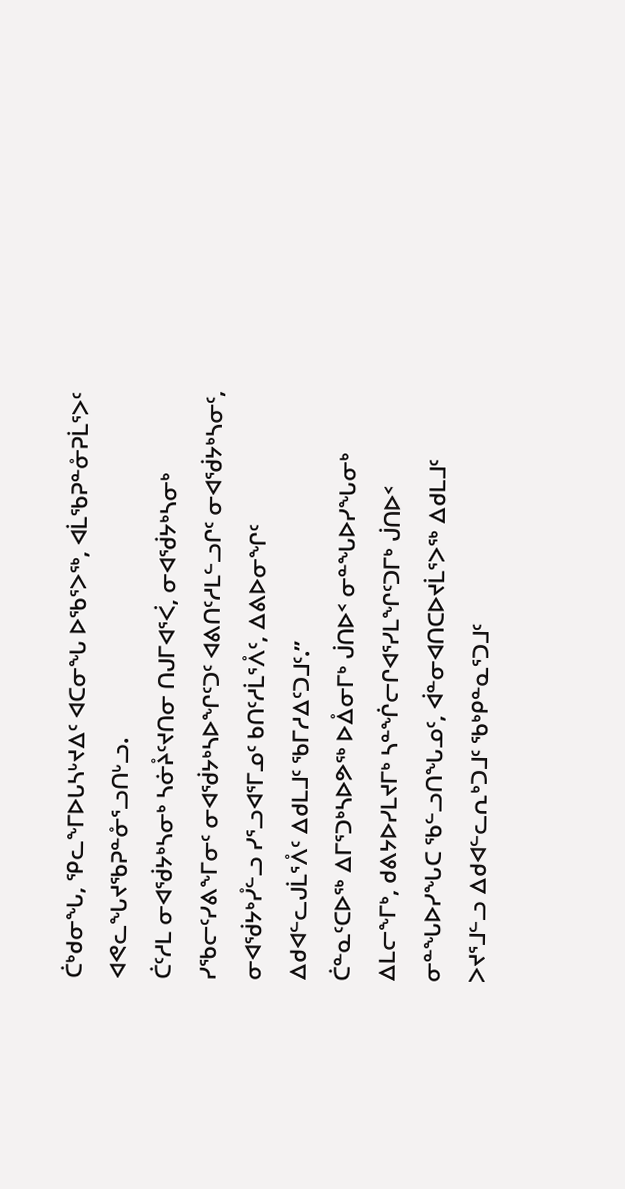ᑖᒃᑯᓂᖓ, ᕿᓚᖕᒥᐅᒐᓴᒡᔪᐃᑦ ᐊᑕᓂᖓ ᐅᖃᕐᐳᖅ, ᐊᒫᖃᕈᓐᓁᕈᒫᕐᐳᑦ ᐊᕙᓚᖓᔪᖃᕈᓐᓁᕐᓗᑎᒡᓗ.
ᑖᑦᓱᒪ ᓂᐊᖂᔭᒃᓴᓂᒃ ᓴᓃᔧᑦᔪᑎᓂ ᑎᒍᒥᐊᕐᐹ, ᓂᐊᖂᔭᒃᓴᓂᒃ ᓯᖃᓕᑦᓯᕕᖕᒥᓂᑦ ᓂᐊᖂᔭᒃᓴᐅᖏᑦᑐᑦ ᐊᕕᑎᑦᓱᒪᓪᓗᒋᑦ ᓂᐊᖂᔭᒃᓴᓂᑦ, ᓂᐊᖂᔭᒃᓮᓪᓗ ᓯᕐᓗᐊᕐᒥᓄᑦ ᑲᑎᑦᓱᒫᕐᐰᑦ, ᐃᕕᐅᓂᖏᑦ ᐃᑯᐊᓪᓚᒍᒫᕐᐰᑦ ᐃᑯᒪᒧᑦ ᖃᒥᓱᐃᑦᑐᒧᑦ.”
ᑖᓐᓇᑦᑕᐅᖅ ᐃᒥᕐᑐᒃᓴᐅᕗᖅ ᐅᐂᓂᒥᒃ ᒎᑎᐅᑉ ᓂᓐᖓᐅᓯᖓᓂᒃ ᐃᒪᓕᖕᒥᒃ, ᑯᕕᔭᐅᓯᒪᔪᒥᒃ ᓴᓐᖐᓕᒋᐊᕐᓯᒪᖏᑦᑐᒥᒃ ᒎᑎᐅᑉ ᓂᓐᖓᐅᓯᖓᑕ ᖃᓪᓗᑎᖓᓄᑦ, ᐋᓐᓂᐊᑎᑕᐅᔪᒫᕐᐳᖅ ᐃᑯᒪᒧᑦ ᐳᔪᕐᒧᓪᓗ ᐃᑯᐊᓪᓚᕆᒃᑐᒧᑦ ᖃᒃᑭᓐᓇᕐᑐᒧᑦ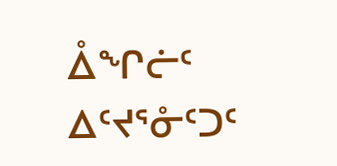ᐂᖏᓖᑦ ᐃᑦᔪᕐᓁᑦᑐᑦ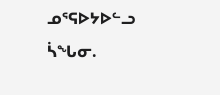ᓄᕐᕋᐅᔭᐅᓪᓗ ᓵᖓᓂ.